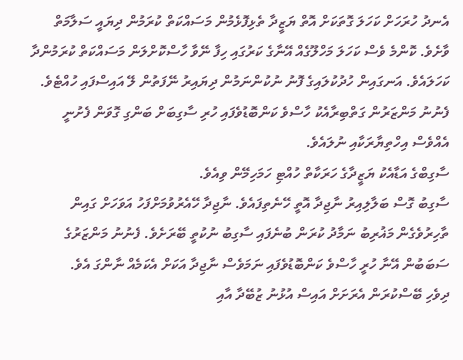އެނދު ހުރަހަށް ކަހަލަ ގޮތަކަށް އޮތް ޔަޒީދާ ތެޅިފޮޅެމުން މަސައްކަތް ކުރަމުން ދިޔައީ ސަލާމަތް ވާށެވެ. ކޮންމެ ވެސް ކަހަލަ މަހްލޫގެއް އޭނާގެ ކަރުގައި ހިފާ ނޭވާ ހާސްކޮށްލަން މަސައްކަތް ކުރަމުންދާ ކަހަލައެވެ. އަނގައިން ހުދުކުލައިގެ ފޮނު ނުކުންނަމުން ދިޔައިރު ނޭފަތުން ލޭ އައިސްފައި ހުއްޓެވެ.
ފެނުނު މަންޒަރުން ގަތްބިރާއެކު ހާސްވެ ކަންބޮޑުވެފައި ހުރި ސާގިބަށް ބަންގި ގޮވަން ފެށުނީ އެއްވެސް އިހްތިޔާރަކާއި ނުލައެވެ.
ސާގިބްގެ އަޑާއެކު ޔަޒީދާގެ ހަރަކާތް ހުއްޓި ހަމަހިމޭން ވިއެވެ.
ސާގިބު ގޮސް ބަލާލިއިރު ނާޖިދާ އޮތީ ހޭނެތިފައެވެ. ނާޖިދާ ހޭއެރުވުމަށްފަހު އަވަހަށް ގައިން ތާހިރުވެގެން މަޣުރިބު ނަމާދު ކުރަން ބުނެފައި ސާގިބު ނުކުތީ ބޭރަށެވެ. ފެނުނު މަންޒަރުގެ ސަބަބުން އޭނާ ހުރީ ހާސްވެ ކަންބޮޑުވެފައި ނަމަވެސް ނާޖިދާ އަކަށް އެކަމެއް ނާންގަ އެވެ.
ދިވެހި ބޭސްކުރަން އެރަށަށް އައިސް އުޅުނު ޒުބޭދާ އާއި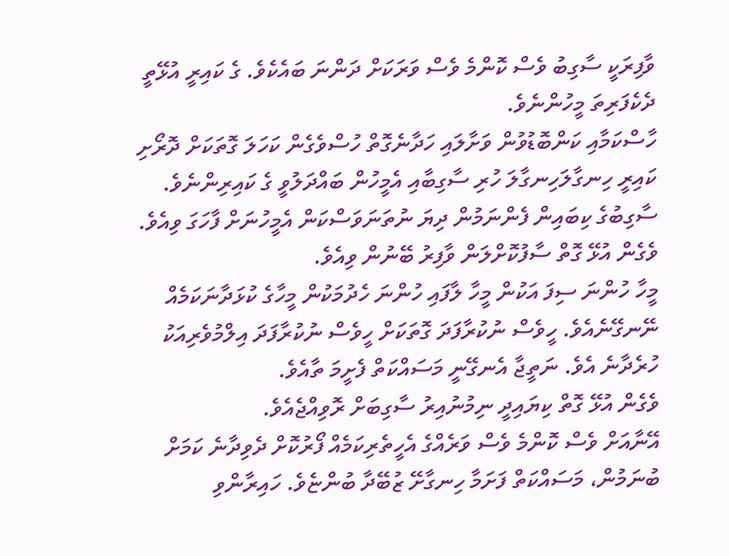ވާފިރަކީ ސާގިބު ވެސް ކޮންމެ ވެސް ވަރަކަށް ދަންނަ ބައެކެވެ. ގެ ކައިރީ އުޅޭތީ ދެކެފަރިތަ މީހުންނެވެ.
ހާސްކަމާއި ކަންބޮޑުވުން ވަށާލައި ހަދާނެގޮތް ހުސްވެގެން ކަހަލަ ގޮތަކަށް ދޮރޯށި ކައިރީ ހިނގާލަހިނގާލަ ހުރި ސާގިބާއި އެމީހުން ބައްދަލުވީ ގެ ކައިރިންނެވެ. ސާގިބުގެ ކިބައިން ފެންނަމުން ދިޔަ ނުތަނަވަސްކަން އެމީހުނަށް ފާހަގަ ވިއެވެ.
ވެގެން އުޅޭ ގޮތް ސާފުކޮށްލަން ވާފިރު ބޭނުން ވިއެވެ.
މީހާ ހުންނަ ސިފަ އަކުން މީހާ ލާފައި ހުންނަ ހެދުމަކުން މީހާގެ ކުޅަދާނަކަމެއް ނޭނގޭނެއެވެ. ހީވެސް ނުކުރާފަދަ ގޮތަކަށް ހީވެސް ނުކުރާފަދަ އިލްމުވެރިއަކު ހުރެދާނެ އެވެ. ނަތީޖާ އެނގޭނީ މަސައްކަތް ފެށީމަ ތާއެވެ.
ވެގެން އުޅޭ ގޮތް ކިޔައިދީ ނިމުނުއިރު ސާގިބަށް ރޮވިއްޖެއެވެ.
އޭނާއަށް ވެސް ކޮންމެ ވެސް ވަރެއްގެ އެހީތެރިކަމެއް ފޯރުކޮށް ދެވިދާނެ ކަމަށް ބުނަމުން، މަސައްކަތް ފަށަމާ ހިނގާށޭ ޒުބޭދާ ބުންޏެވެ. ހައިރާންވި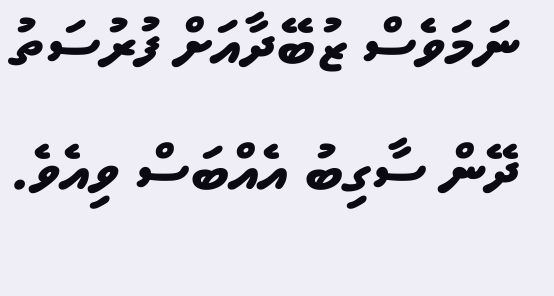ނަމަވެސް ޒުބޭދާއަށް ފުރުސަތު ދޭން ސާގިބު އެއްބަސް ވިއެވެ.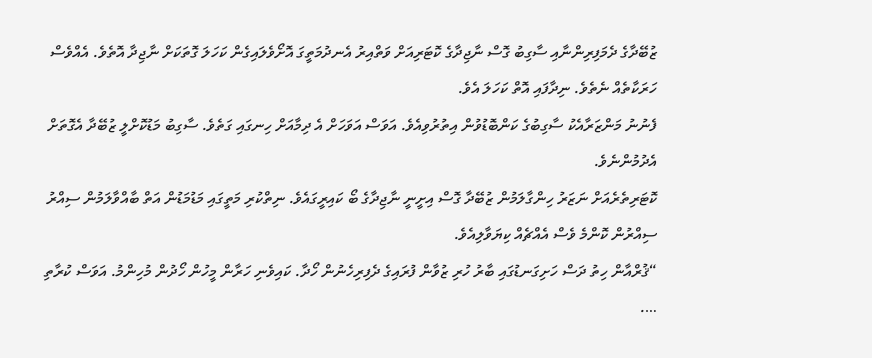ޒުބޭދާގެ ދެމަފިރިންނާއި ސާގިބު ގޮސް ނާޖިދާގެ ކޮޓަރިއަށް ވަތްއިރު އެނދުމަތީގަ އޮށޯވެލައިގެން ކަހަލަ ގޮތަކަށް ނާޖިދާ އޮތެވެ. އެއްވެސް ހަރަކާތެއް ނެތެވެ. ނިދާފައި އޮތް ކަހަލަ އެވެ.
ފެނުނު މަންޒަރާއެކު ސާގިބުގެ ކަންބޮޑުވުން އިތުރުވިއެވެ. އަވަސް އަވަހަށް އެ ދިމާއަށް ހިނގައި ގަތެވެ. ސާގިބު މަޑުކޮށްލީ ޒުބޭދާ އެގޮތަށް އެދުމުންނެވެ.
ކޮޓަރިތެރެއަށް ނަޒަރު ހިންގާލަމުން ޒުބޭދާ ގޮސް އިށީނީ ނާޖިދާގެ ބޯ ކައިރީގައެވެ. ނިތްކުރި މަތީގައި މަޑުމަޑުން އަތް ބާއްވާލަމުން ސިއްރު ސިއްރުން ކޮންމެ ވެސް އެއްޗެއް ކިޔަވާލިއެވެ.
“ޤުރްއާން ހިތު ދަސް ހަށިގަނޑުގައި ބާރު ހުރި ޒުވާން ފުރައިގެ ދެފިރިހެނުން ހޯދާ. ކައިވެނި ހަރާން މީހުން ހޯދުން މުހިންމު. އަވަސް ކުރާތި ….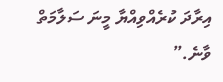އިރާދަ ކުރެއްވިއްޔާ މީނަ ސަލާމަތް ވާނެ.”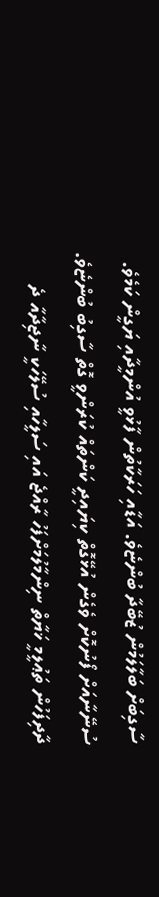ސާގިބަށް ބަލާލަމުން ޒުބޭދާ ބުންޏެވެ. އަޑާއި ހަރަކާތުން ފާޅުވީ އުންމީދާއި ޔަގީން ކަމެވެ.
ސުނޭނާއަށް ފޯނުކޮށް ވެގެން އުޅޭގޮތް ކިޔައިދީ ކަންތައް ކުރަންވީ ގޮތް ސާގިބު ބުންޏެވެ.
ދާދިފަހުން ތަޢުލީމީ ޚަޔާތް ނިންމާލުމަށްފަހު ރާއްޖެ އައި ސަލީހާއި ސުލޭހަކީ ނާޖިދާއާ ދެ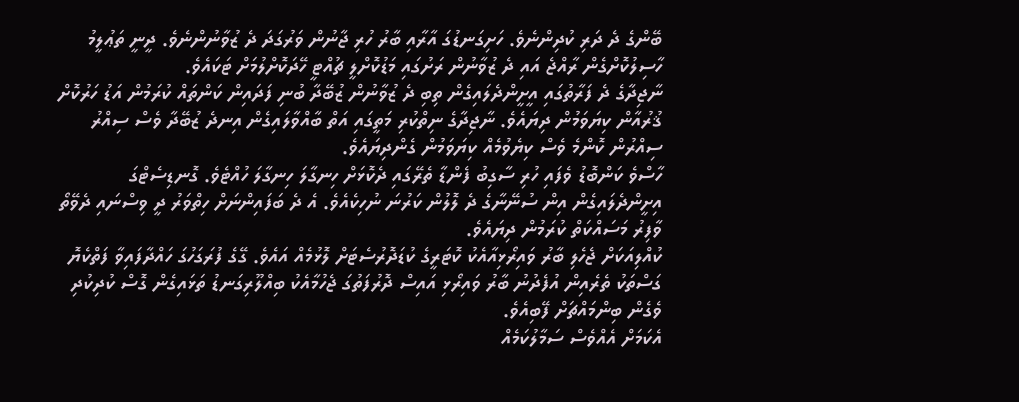ބޭންގެ ދެ ދަރި ކުދިންނެވެ. ހަށިގަނޑުގަ އާރާއި ބާރު ހުރި ޖާނުން ވަރުގަދަ ދެ ޒުވާނުންނެވެ. ދީނީ ތަޢުލީމު ހާސިލުކޮށްގެން ރާއްޖެ އައި ދެ ޒުވާނުން ރަށުގައި މަޑުކޮށްލީ ޗުއްޓީ ހޭދަކޮށްލުމަށް ޓަކައެވެ.
ނާޖިދާގެ ދެ ފަރާތުގައި އީށީންދެލައިގެން ތިބި ދެ ޒުވާނުން ޒުބޭދާ ބުނި ފަދައިން ކަންތައް ކުރަމުން އަޑު ހަރުކޮށް ޤުރުއާން ކިޔަވަމުން ދިޔައެވެ. ނާޖިދާގެ ނިތްކުރި މަތީގައި އަތް ބާއްވާލައިގެން އިނދެ ޒުބޭދާ ވެސް ސިއްރު ސިއްރުން ކޮންމެ ވެސް ކިޔެވުމެއް ކިޔަވަމުން ގެންދިޔައެވެ.
ހާސްވެ ކަންބޮޑު ވެފައި ހުރި ސާގިބު ފެންޑާ ތެރޭގައި ދެކޮޅަށް ހިނގާލަ ހިނގާލަ ހުއްޓެވެ. ގޮނޑިސެޓްގަ އިށީންދެލައިގެން އިން ސުނޭނާގެ ދެ ލޮލުން ކަރުނަ ނުހިކެއެވެ. އެ ދެ ބަފައިންނަށް ހިތްވަރު ދީ ވިސްނައި ދެވޭތޯ ވާފިރު މަސައްކަތް ކުރަމުން ދިޔައެވެ.
ކުއްލިއަކަށް ޖެހެލި ބާރު ވައިރޯޅިއާއެކު ކޮޓަރީގެ ކުޑަދޮރުސެޓަށް ލޮޅުމެއް އައެވެ. ގޭގެ ފުރަގަހުގަ ހައްދާފައިވާ ފަތްކެޔޮ ގަސްތަކު ތެރެއިން އުފެދުނު ބާރު ވައިރޯޅި އައިސް ދޮރުފަތުގަ ޖެހުމާއެކު ބިއްލޫރިގަނޑު ތަޅައިގެން ގޮސް ކުދިކުދި ވެގެން ބިންމައްޗަށް ފޭބިއެވެ.
އެކަމަށް އެއްވެސް ސަމާލުކަމެއް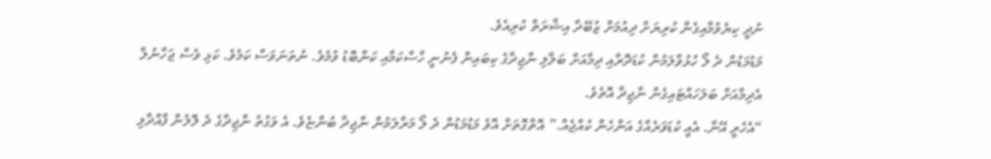ނުދީ ކިޔެވުމާއިގެން ކުރިޔަށް ދިއުމަށް ޒުބޭދާ އިޝާރަތް ކުރިއެވެ.
މަޑުމަޑުން ދެ ލޯ ހުޅުވާލަމުން ކުޑަދޮރާއި ދިމާއަށް ބަލާލި ނާޖިދާގެ ކިބައިން ފެނުނީ ހާސްކަމާއި ކަންބޮޑު ވުމެވެ. ނުތަނަވަސް ކަމެވެ. ކަޅި ވެސް ޖަހާނުލާ އެދިމާއަށް ބަލަހައްޓައިގެން ނާޖިދާ އޮތެވެ.
“އެހެރީ އޭނާ. އެއީ ކުޑަވަރެއްގެ އަންހެން ކުއްޖެއް.” އޮތްގޮތަށް އޮވެ މަޑުމަޑުން ދެ ލޯ މަރާލަމުން ނާޖިދާ ބުންޏެވެ. އެ ވަގުތު ނާޖިދާގެ ދެ ލޮލުން ފާއްދާލި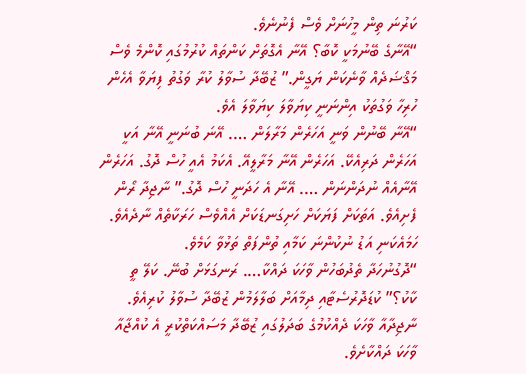ކަރުނަ ތިން މީހުނަށް ވެސް ފެނުނެވެ.
“އޭނާގެ ބޭނުމަކީ ކޮބާ؟ އޭނާ އެގޮތަށް ކަންތައް ކުރުމުގައި ކޮންމެ ވެސް މަޤްޟަދެއް ވާނެކަން ޔަގީން.” ޒުބޭދާ ސުވާލު ކުރާ ވަގުތު ފިޔަވާ އެހެން ހުރިހާ ވަގުތަކު އިންނަނީ ކިޔަވާލަ ކިޔަވާލަ އެވެ.
“އޭނާ ބޭނުން ވަނީ އަހަރެން މަރާލަން …. އޭނަ ބުނަނީ އޭނާ އަކީ އަހަރެން ދަރިއެކޭ. އަހަރެން އޭނާ މަރާލީއޭ. އެކަމު އެއީ ހުސް ދޮގު. އަހަރެން އޭނާއެއް ނުދަންނަން …. އޭނާ އެ ހަދަނީ ހުސް ދޮގު.” ނާޖިދާ ރޯން ފެށިއެވެ. އަތަކަށް ފަޔަކަށް ހަށިގަނޑަކަށް އެއްވެސް ހަރަކާތެއް ނާދެއެވެ. ހަމައެކަނި އަޑު ނުކުންނަ ކަމާއި ތުންފަތް ތަޅުވާ ކަމެވެ.
“ދޮގުނުހަދާ ތެދުބަހުން ވާހަކަ ދައްކާ…. ރަނގަޅަށް ބުނޭ. ކަލޭ ތީ ކާކު؟” ކުޑަދޮރުސެޓާއި ދިމާއަށް ބަލާލަމުން ޒުބޭދާ ސުވާލު ކުރިއެވެ. ނާޖިދާއާ ވާހަކަ ދެއްކުމުގެ ބަދަލުގައި ޒުބޭދާ މަސައްކަތްކުރީ އެ ކުއްޖާއާ ވާހަކަ ދައްކާށެވެ.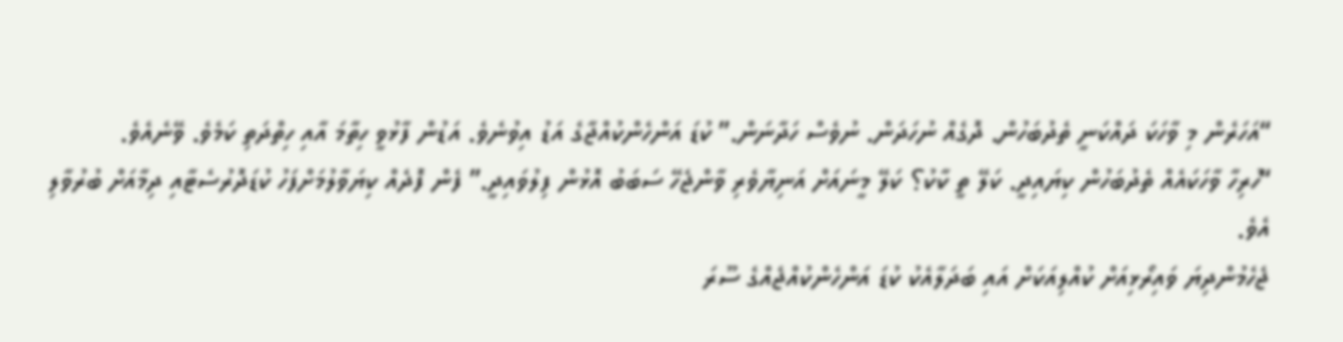“އަހަރެން މި ވާހަކަ ދައްކަނީ ތެދުބަހުން. ދޮގެއް ނުހަދަން. ނުވެސް ހަދާނަން.” ކުޑަ އަންހެންކުއްޖާގެ އަޑު އިވުނެވެ. އަޑުން ފާޅުވީ ހިތާމަ އާއި ހިތްދަތި ކަމެވެ. ވޭނެއެވެ.
“ހުރިހާ ވާހަކައެއް ތެދުބަހުން ކިޔައިދީ. ކަލޭ ތީ ކާކު؟ ކަލޭ މީނައަށް އަނިޔާވެރި ވާންޖެހޭ ސަބަބު އޮޅުން ފިލުވައިދީ.” ފެން ފޮދެއް ކިޔަވާލުމަށްފަހު ކުޑަދޮރުސެޓާއި ދިމާއަށް ބުރުވާލި އެވެ.
ޖެހެމުންދިޔަ ވައިރޯޅިއަށް ކުއްލިއަކަށް އައި ބަދަލާއެކު ކުޑަ އަންހެންކުއްޖެއްގެ ސޫރަ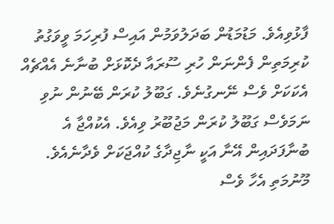ފާޅުވިއެވެ. މަޑުމަޑުން ބަދަލުވަމުން އައިސް ފުރިހަމަ ވީވަގުތު ކުރިމަތިން ފެންނަން ހުރި ސޫރައާ ދެކޮޅަށް ބުނާނެ އެއްޗެއް އެކަކަށް ވެސް ނޭނގުނެވެ. ގަބޫލު ކުރަން ބޭނުން ނުވި ނަމަވެސް ގަބޫލު ކުރަން މަޖުބޫރު ވިއެވެ. އެކުއްޖާ އެ ބުނާފަދައިން އޭނާ އަކީ ނާޖިދާގެ ކުއްޖަކަށް ވެދާނެއެވެ. މޫނުމަތި އެހާ ވެސް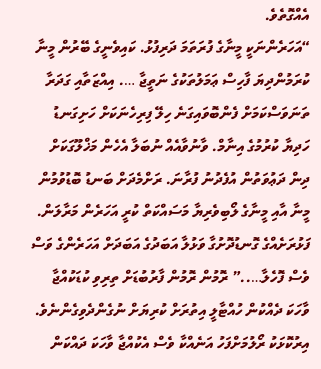އެއްގޮތެވެ.
“އަހަރެންނަކީ މީނާގެ ފުރަތަމަ ދަރިފުޅު. ކައިވެނީގެ ބޭރުން މީނާ ކުރަމުންދިޔަ ފާހިސް ޢަމަލުތަކުގެ ނަތީޖާ …. އިއްޒަތާއި ގަދަރާ ތަނަވަސްކަމަށް ފެންބޮވައިގަނެ ހިލޭ ފިރިހެނަކަށް ހަށިގަނޑު ހަދިޔާ ކުރުމުގެ އިނާމް. ވާނުވާއެއް ނުބަލާ އެހެން މަޚްލޫގަކަށް ދިން ދަޢުވަތުން އުފެދުނު ފުރާނަ. ރަށްމެދަށް ބަނޑު ބޮޑުވުމުން މީނާ އާއި މީނާގެ ލޯބިވެރިޔާ މަސައްކަތް ކުރީ އަހަރެން މަރާލަން. ފަޅުރަށެއްގެ ގޮނޑުދޮށުގާ ވަޅުލާ އަބަދުގެ އަބަދަށް އަހަރެންގެ ވަސް ވެސް ފޮހެލާ…..” ރޮމުން ރޮމުން ފާރުބުޑަށް ތިރިވި ކުޑަކުއްޖާ ވާހަކަ ދެއްކުން ހުއްޓާލީ އިތުރަށް ކުރިޔަށް ނުގެންދެވިގެންނެވެ.
އިރުކޮޅަކު ރޯލުމަށްފަހު އަނެއްކާ ވެސް އެކުއްޖާ ވާހަކަ ދައްކަން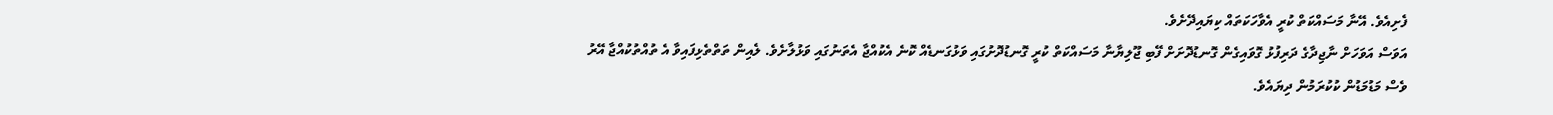ފެށިއެވެ. އޭނާ މަސައްކަތް ކުރީ އެވާހަކަތައް ކިޔައިދޭށެވެ.
އަވަސް އަވަހަށް ނާޖިދާގެ ދަރިފުޅު ގޮވައިގެން ގޮނޑުދޮށަށް ފޭބި ޖޫލިޔާނާ މަސައްކަތް ކުރީ ގޮނޑުދޮށުގައި ވަޅުގަނޑެއް ކޮނެ އެކުއްޖާ އެތަނުގައި ވަޅުލާށެވެ. ލެއިން ތަތްތެޅިފައިވާ އެ ތުއްތުކުއްޖާ އޭރު ވެސް މަޑުމަޑުން ކުކުރަމުން ދިޔައެވެ.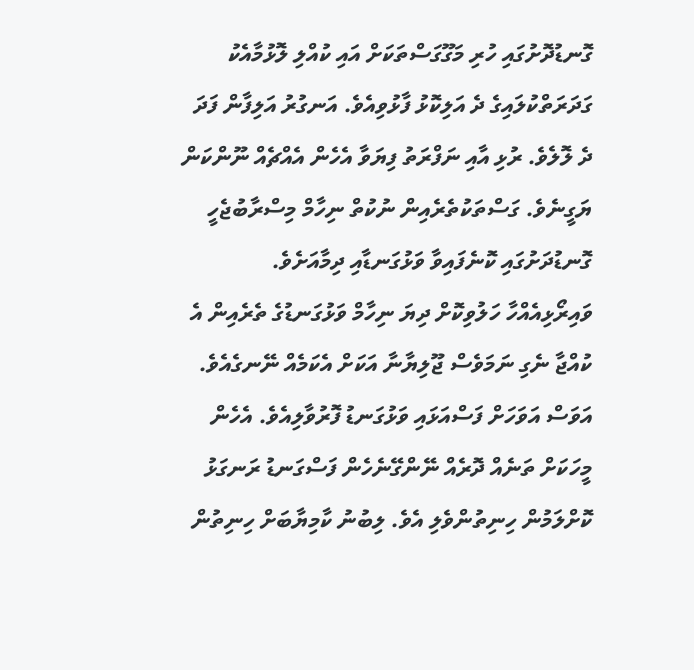ގޮނޑުދޮށުގައި ހުރި މަގޫގަސްތަކަށް އައި ކުއްލި ލޮޅުމާއެކު ގަދަރަތްކުލައިގެ ދެ އަލިކޮޅު ފާޅުވިއެވެ. އަނގުރު އަލިފާން ފަދަ ދެ ލޮލެވެ. ރުޅި އާއި ނަފްރަތު ފިޔަވާ އެހެން އެއްޗެއް ނޫންކަން ޔަގީނެވެ. ގަސްތަކުތެރެއިން ނުކުތް ނިހާމް މިސްރާބުޖެހީ ގޮނޑުދަށުގައި ކޮނެފައިވާ ވަޅުގަނޑާއި ދިމާއަށެވެ.
ވައިރޯޅިއެއްހާ ހަލުވިކޮށް ދިޔަ ނިހާމް ވަޅުގަނޑުގެ ތެރެއިން އެ ކުއްޖާ ނެގި ނަމަވެސް ޖޫލިޔާނާ އަކަށް އެކަމެއް ނޭނގެއެވެ. އަވަސް އަވަހަށް ފަސްއަޅައި ވަޅުގަނޑު ފޮރުވާލިއެވެ. އެހެން މީހަކަށް ތަނެއް ދޮރެއް ނޭންގޭނެހެން ފަސްގަނޑު ރަނގަޅު ކޮށްލަމުން ހިނިތުންވެލި އެވެ. ލިބުނު ކާމިޔާބަށް ހިނިތުން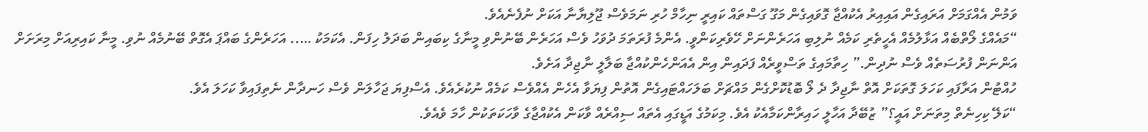ވަމުން އެއްގަމަށް އަރައިގެން އައިއިރު އެކުއްޖާ ގޮވައިގެން މަގޫ ގަސްތައް ކައިރީ ނިހާމް ހުރި ނަމަވެސް ޖޫލިޔާނާ އަކަށް ނުފެނެއެވެ.
“މައެއްގެ ލޯތްބެއް އަޅާލުމެއް އެހީތެރި ކަމެއް ނުލިބި އަހަރެންނަށް ހޭވެރިކަންވީ. އެންމެ ފުރަތަމަ ދުވަހު ވެސް އަހަރެން ބޭނުންވި މީނާގެ ކިބައިން ބަދަލު ހިފަން. އެކަމަކު ….. އަހަރެންގެ ބައްޕަ އެގޮތް ބޭނުމެއް ނުވި. މީނާ ކައިރިއަށް މިރަށަށް އަންނަން ފުރުސަތެއް ވެސް ނުދިން.” ހިތާމައިގެ ތަސްވީރެއް ފަދައިން އިން އެއަންހެންކުއްޖާ ބަލާލީ ނާޖިދާ އަށެވެ.
ހުއްޓުން އަރާފައި ކަހަލަ ގޮތަކަށް އޮތް ނާޖިދާ ދެ ލޯ ބޮޑުކޮށްގެން މައްޗަށް ބަލަހައްޓައިގެން އޮތުން ފިޔަވާ އެހެން އެއްވެސް ކަމެއް ނުކުރެއެވެ. އެސްފިޔަ ޖަހާލަން ވެސް ހަނދާން ނެތިފައިވާ ކަހަލަ އެވެ.
“ކަލޭ ކިހިނެތް މިތަނަށް އައީ؟” ޒުބޭދާ އަހާލީ ހައިރާންކަމާއެކު އެވެ. މިކަމުގެ އަޑީގައި އެތައް ސިއްރެއް ވާކަން އެކުއްޖާގެ ވާހަކަތަކުން ހާމަ ވެއެވެ.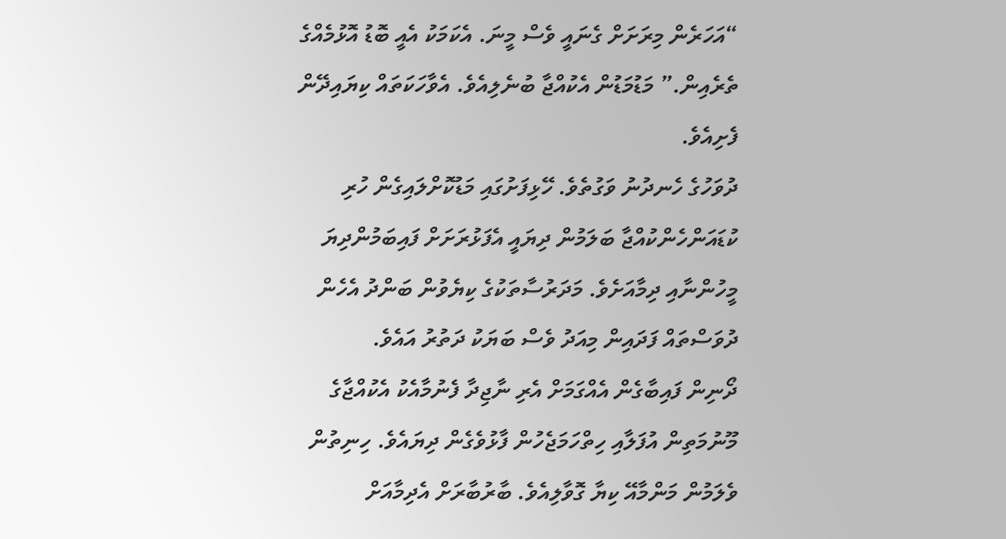“އަހަރެން މިރަށަށް ގެނައީ ވެސް މީނަ. އެކަމަކު އެއީ ބޮޑު އޮޅުމެއްގެ ތެރެއިން.” މަޑުމަޑުން އެކުއްޖާ ބުނެލިއެވެ. އެވާހަކަތައް ކިޔައިދޭން ފެށިއެވެ.
ދުވަހުގެ ހެނދުނު ވަގުތެވެ. ހޭޅިފަށުގައި މަޑުކޮށްލައިގެން ހުރި ކުޑައަންހެންކުއްޖާ ބަލަމުން ދިޔައީ އެފަޅުރަށަށް ފައިބަމުންދިޔަ މީހުންނާއި ދިމާއަށެވެ. މަދަރުސާތަކުގެ ކިޔެވުން ބަންދު އެހެން ދުވަސްތައް ފަދައިން މިއަދު ވެސް ބަޔަކު ދަތުރު އައެވެ.
ދޯނިން ފައިބާގެން އެއްގަމަށް އެރި ނާޖިދާ ފެނުމާއެކު އެކުއްޖާގެ މޫނުމަތިން އުފަލާއި ހިތްހަމަޖެހުން ފާޅުވެގެން ދިޔައެވެ. ހިނިތުން ވެލަމުން މަންމާއޭ ކިޔާ ގޮވާލިއެވެ. ބާރުބާރަށް އެދިމާއަށް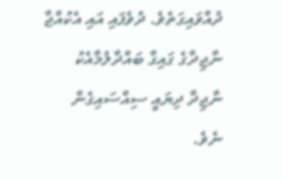ދުއްވައިގަތެވެ. ދުވެފައި އައި އެކުއްޖާ ނާޖިދާގެ ގައިގާ ބައްދާލުމާއެކު ނާޖިދާ ދިޔައީ ސިއްސައިގެން ނެވެ.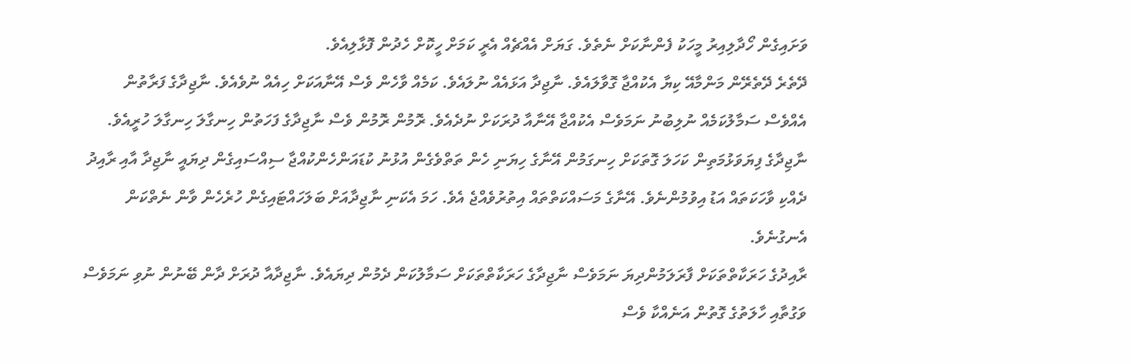ވަށައިގެން ހޯދާލިއިރު މީހަކު ފެންނާކަށް ނެތެވެ. ގަޔަށް އެއްޗެއް އެރީ ކަމަށް ހީކޮށް ހެދުން ފޮޅާލިއެވެ.
ދޭތެރެ ދޭތެރޭން މަންމާއޭ ކިޔާ އެކުއްޖާ ގޮވާލައެވެ. ނާޖިދާ އަޅައެއް ނުލައެވެ. ކަމެއް ވާހެން ވެސް އޭނާއަކަށް ހިއެއް ނުވެއެވެ. ނާޖިދާގެ ފަރާތުން އެއްވެސް ސަމާލުކަމެއް ނުލިބުނު ނަމަވެސް އެކުއްޖާ އޭނާއާ ދުރަކަށް ނުދެއެވެ. ރޮމުން ރޮމުން ވެސް ނާޖިދާގެ ފަހަތުން ހިނގާލަ ހިނގާލަ ހުރީއެވެ.
ނާޖިދާގެ ފިޔަވަޅުމަތިން ކަހަލަ ގޮތަކަށް ހިނގަމުން އޭނާގެ ހިޔަނި ހެން ތަތްވެގެން އުޅުނު ކުޑައަންހެންކުއްޖާ ސިއްސައިގެން ދިޔައީ ނާޖިދާ އާއި ރާއިދު ދެއްކި ވާހަކަތައް އަޑު އިވުމުންނެވެ. އޭނާގެ މަސައްކަތްތައް އިތުރުވެއްޖެ އެވެ. ހަމަ އެކަނި ނާޖިދާއަށް ބަލަހައްޓައިގެން ހުރެހެން ވާން ނެތްކަން އެނގުނެވެ.
ރާއިދުގެ ހަރަކާތްތަކަށް ފާރަލަމުންދިޔަ ނަމަވެސް ނާޖިދާގެ ހަރަކާތްތަކަށް ސަމާލުކަން ދެމުން ދިޔައެވެ. ނާޖިދާއާ ދުރަށް ދާން ބޭނުން ނުވި ނަމަވެސް ވަގުތާއި ހާލަތުގެ ގޮތުން އަނެއްކާ ވެސް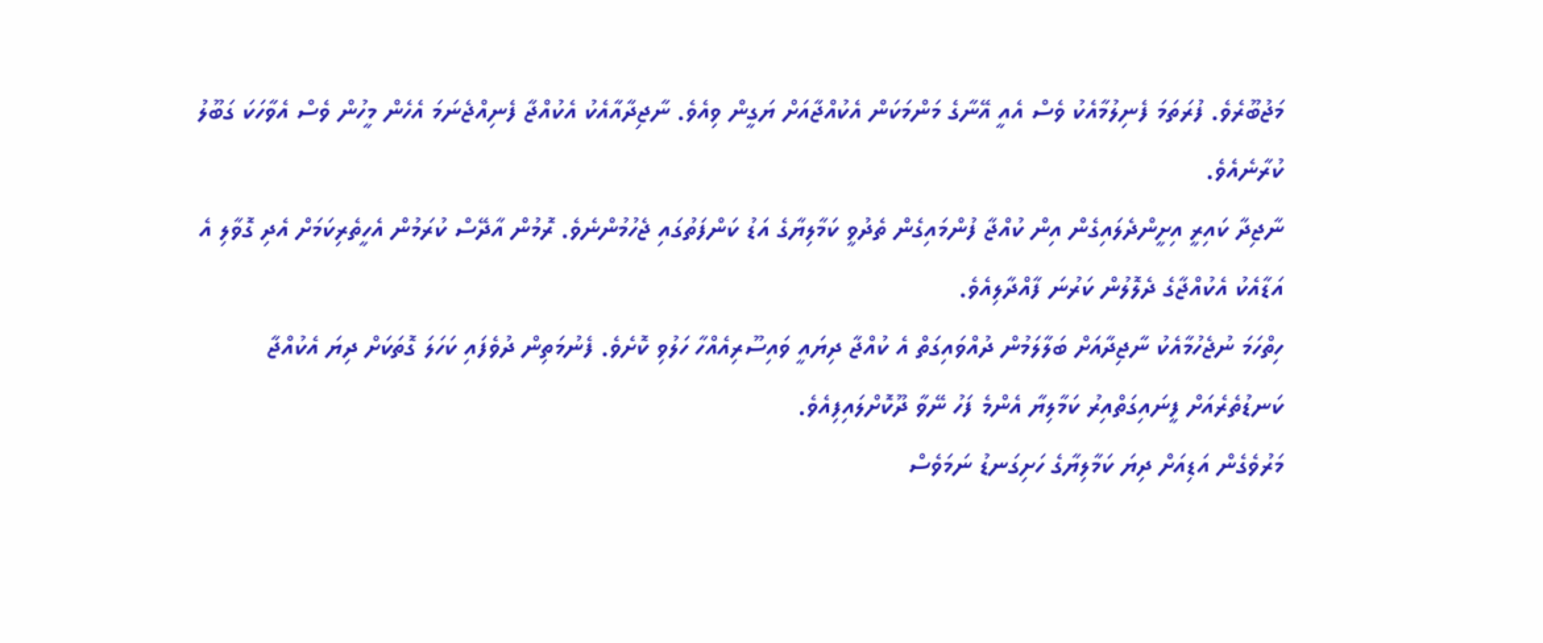މަޖުބޫރެވެ. ފުރަތަމަ ފެނިލުމާއެކު ވެސް އެއީ އޭނާގެ މަންމަކަން އެކުއްޖާއަށް ޔަގީން ވިއެވެ. ނާޖިދާއާއެކު އެކުއްޖާ ފެނިއްޖެނަމަ އެހެން މީހުން ވެސް އެވާހަކަ ގަބޫލު ކުރާނެއެވެ.
ނާޖިދާ ކައިރީ އިށީންދެލައިގެން އިން ކުއްޖާ ފުންމައިގެން ތެދުވީ ކަމާލިޔާގެ އަޑު ކަންފަތުގައި ޖެހުމުންނެވެ. ރޮމުން އާދޭސް ކުރަމުން އެހީތެރިކަމަށް އެދި ގޮވާލި އެ އަޑާއެކު އެކުއްޖާގެ ދެލޮލުން ކަރުނަ ފާއްދާލިއެވެ.
ހިތްހަމަ ނުޖެހުމާއެކު ނާޖިދާއަށް ބަލާލަމުން ދުއްވައިގަތް އެ ކުއްޖާ ދިޔައީ ވައިސޫރިއެއްހާ ހަލުވި ކޮށެވެ. ފެނުމަތިން ދުވެފައި ކަހަލަ ގޮތަކަށް ދިޔަ އެކުއްޖާ ކަނޑުތެރެއަށް ފީނައިގަތްއިރު ކަމާލިޔާ އެންމެ ފަހު ނޭވާ ދޫކޮށްލައިފިއެވެ.
މަރުވެގެން އަޑިއަށް ދިޔަ ކަމާލިޔާގެ ހަށިގަނޑު ނަމަވެސް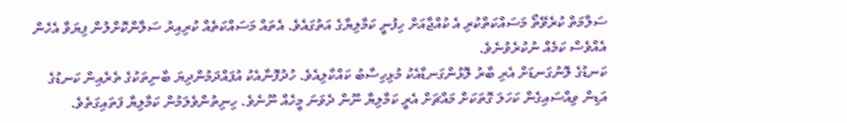ސަލާމަތް ކުރެވޭތޯ މަސައްކަތްކުރި އެ ކުއްޖާއަށް ހިފުނީ ކަމާލިޔާގެ އަތުގައެވެ. އެތައް މަސައްކަތެއް ކުރިއިރު ސަލާންކޮށްލުން ފިޔަވާ އެހެން އެއްވެސް ކަމެއް ނުކުރެވުނެވެ.
ކަނޑުގެ ލޮނުގަނޑަށް އެރި ބާރު ލޮޅުންގަނޑާއެކު މުޅިހިސާބު ކައްކާލިއެވެ. ހުދުފޮނާއެކު އުފައްދަމުންދިޔަ ބާނިތަކުގެ ތެރެއިން ކަނޑުގެ އަޑިން ވިއްސައިގެން ކަހަލަ ގޮތަކަށް މައްޗަށް އެރީ ކަމާލިޔާ ނޫން ދެވަނަ މީހެއް ނޫނެވެ. ހިނިތުންވެލަމުން ކަމާލިޔާ ފަތައިގަތެވެ.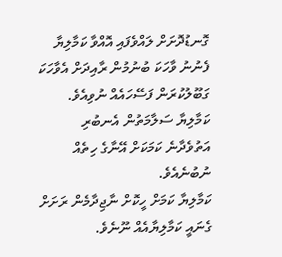ގޮނޑުދޮށަށް ލައްވެފައި އޮއްވާ ކަމާލިޔާ ފެނުނު ވާހަކަ ބުނުމުން ރާއިދަށް އެވާހަކަ ގަބޫލުކުރަން ފަސޭހައެއް ނުވިއެވެ. ކަމާލިޔާ ސަލާމަތުން އެނބުރި އަތުވެދާނެ ކަމަކަށް އޭނާގެ ހިތެއް ނުބުނެއެވެ.
ކަމާލިޔާ ކަމަށް ހީކޮށް ނާޖިދާމެން ރަށަށް ގެނައީ ކަމާލިޔާއެއް ނޫނެވެ.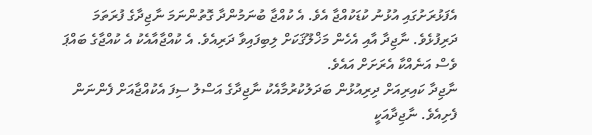އެފަޅުރަށުގައި އުޅުނު ކުޑަކުއްޖާ އެވެ. އެ ކުއްޖާ ބުނަމުންދާ ގޮތުންނަމަ ނާޖިދާގެ ފުރަތަމަ ދަރިފުޅެވެ. ނާޖިދާ އާއި އެހެން މަޚްލޫޤަކަށް ލިބިފައިވާ ދަރިއެވެ. އެ ކުއްޖާއާއެކު އެ ކުއްޖާގެ ބައްޕަ ވެސް އަނެއްކާ އެރަށަށް އައެވެ.
ނާޖިދާ ކައިރިއަށް ދިރިއުޅުން ބަދަލުކުރުމާއެކު ނާޖިދާގެ އަސްލު ސިފަ އެކުއްޖާއަށް ފެންނަން ފެށިއެވެ. ނާޖިދާއަކީ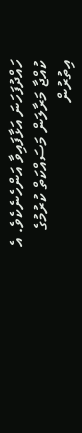ހައްދުފަހަނަ އަޅާފައިވާ އަންހެނެކެވެ. އެ ކުއްޖާ މަރާލަން މަސައްކަތް ކުރުމުގެ އިތުރުން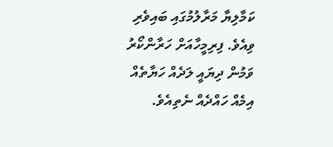ކަމާލިޔާ މަރާލުމުގައި ބައިވެރި ވިއެވެ. ފިރިމީހާއަށް ހަރާންކޯރު ވަމުން ދިޔައީ ލަދެއް ހަޔާތެއް އިމެއް ހައްދެއް ނެތިއެވެ.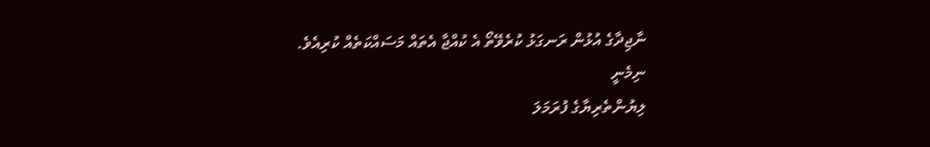ނާޖިދާގެ އުޅުން ރަނގަޅު ކުރެވޭތޯ އެ ކުއްޖާ އެތައް މަސައްކަތެއް ކުރިއެވެ.
ނިމެނީ
ލިޔުންތެރިޔާގެ ފުރަމަލަ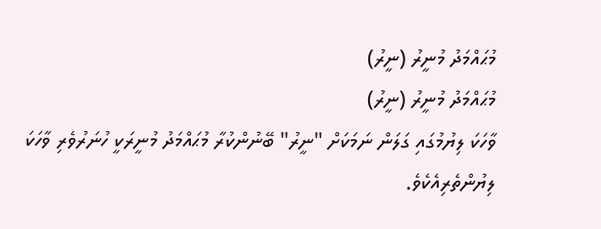މުޙައްމަދު މުނީރު (ނީރު)
މުޙައްމަދު މުނީރު (ނީރު)
ވާހަކަ ލިޔުމުގައި ގަލަން ނަމަކަށް "ނީރު" ބޭނުންކުރާ މުޙައްމަދު މުނީރަކީ ހުނަރުވެރި ވާހަކަ ލިޔުންތެރިއެކެވެ.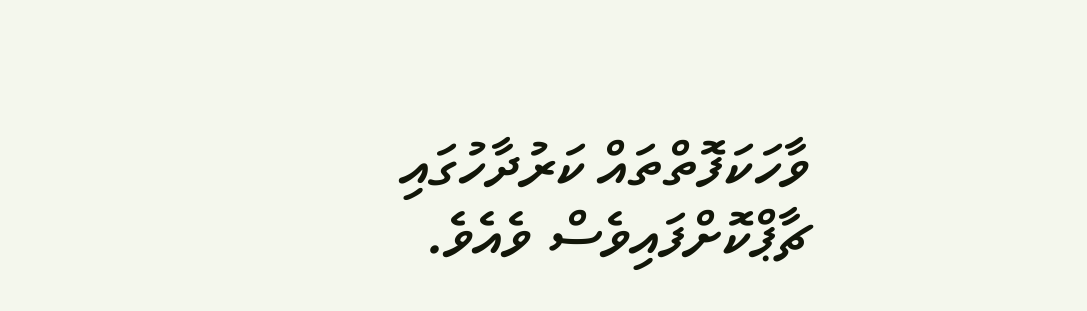ވާހަކަފޮތްތައް ކަރުދާހުގައި ޗާޕްކޮށްފައިވެސް ވެއެވެ.